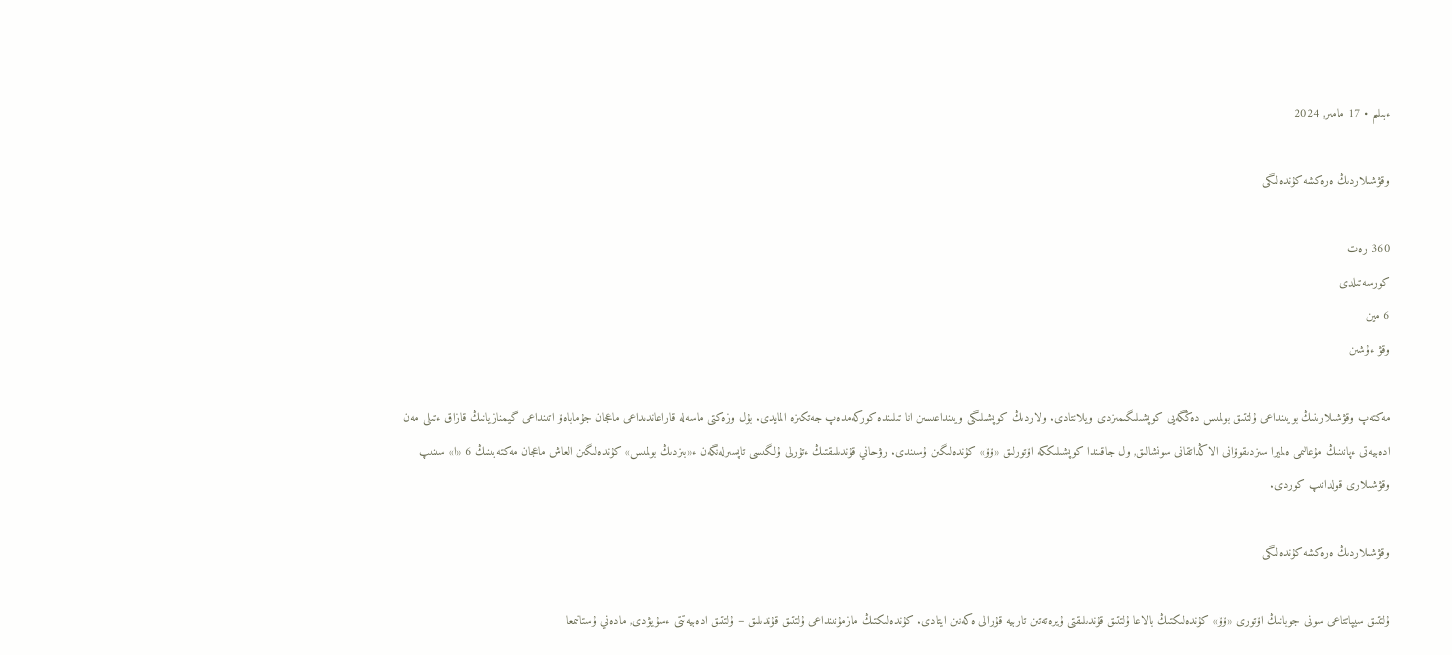ءبىلىم • 17 مامىر, 2024

وقۋشىلاردىڭ ەرەكشە كۇندەلىگى

360 رەت
كورسەتىلدى
6 مين
وقۋ ءۇشىن

مەكتەپ وقۋشىلارىنىڭ بويىنداعى ۇلتتىق بولمىس دەڭگەيى كوپشىلىگىمىزدى ويلانتادى. ولاردىڭ كوپشىلىگى ويىنداعىسىن انا تىلىندە كوركەمدەپ جەتكىزە المايدى. بۇل وزەكتى ماسەلە قاراعاندىداعى ماعجان جۇماباەۆ اتىنداعى گيمنازيانىڭ قازاق ءتىلى مەن ادەبيەتى ءپانىنىڭ مۇعالىمى ەلميرا سىزدىقوۆانى الاڭداتقانى سونشالىق, ول جاقىندا كوپشىلىككە اۆتورلىق «ۆۆ» كۇندەلىگىن ۇسىندى. رۋحاني قۇندىلىقتىڭ ءتۇرلى ۇلگىسى تاپسىرلەنگەن ء«بىزدىڭ بولمىس» كۇندەلىگىن العاش ماعجان مەكتەبىنىڭ 6 «ا» سىنىپ وقۋشىلارى قولدانىپ كوردى.

وقۋشىلاردىڭ ەرەكشە كۇندەلىگى

ۇلتتىق سيپاتتاعى سونى جوبانىڭ اۆتورى «ۆۆ» كۇندەلىكتىڭ بالاعا ۇلتتىق قۇندىلىقتى ۇيرەتەتىن تاربيە قۇرالى ەكەنىن ايتادى. كۇندەلىكتىڭ مازمۇنىنداعى ۇلتتىق قۇندىلىق – ۇلتتىق ادەبيەتتى ءسۇيۋدى, مادەني ۇستانىمعا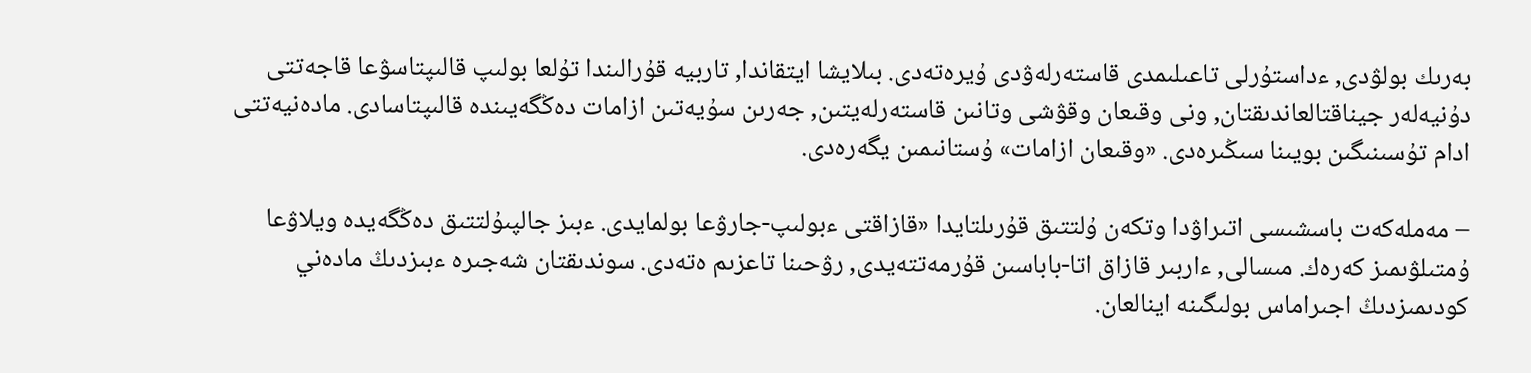بەرىك بولۋدى, ءداستۇرلى تاعىلىمدى قاستەرلەۋدى ۇيرەتەدى. بىلايشا ايتقاندا, تاربيە قۇرالىندا تۇلعا بولىپ قالىپتاسۋعا قاجەتتى دۇنيەلەر جيناقتالعاندىقتان, ونى وقىعان وقۋشى وتانىن قاستەرلەيتىن, جەرىن سۇيەتىن ازامات دەڭگەيىندە قالىپتاسادى. مادەنيەتتى ادام تۇسىنىگىن بويىنا سىڭىرەدى. «وقىعان ازامات» ۇستانىمىن يگەرەدى.

– مەملەكەت باسشىسى اتىراۋدا وتكەن ۇلتتىق قۇرىلتايدا «قازاقتى ءبولىپ-جارۋعا بولمايدى. ءبىز جالپىۇلتتىق دەڭگەيدە ويلاۋعا ۇمتىلۋىمىز كەرەك. مىسالى, ءاربىر قازاق اتا-باباسىن قۇرمەتتەيدى, رۋحىنا تاعزىم ەتەدى. سوندىقتان شەجىرە ءبىزدىڭ مادەني كودىمىزدىڭ اجىراماس بولىگىنە اينالعان.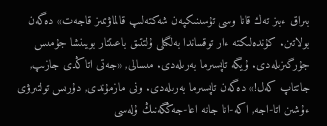بىراق ءبىز تەك قانا وسى تۇسىنىكپەن شەكتەلىپ قالماۋىمىز قاجەت» دەگەن بولاتىن. كۇندەلىكتە ءار توقساندا بەلگىلى ۇلتتىق باعىتتار بويىنشا جۇمىس جۇرگىزىلەدى. ۇيگە تاپسىرما بەرىلەدى. مىسالى, «جەتى اتاڭدى جازىپ, جاتتاپ كەل!» دەگەن تاپسىرما بەرىلەدى. ونى مازمۇندى, دۇرىس تولتىرۋى ءۇشىن اتا-اجە, اكە-انا جانە اعا-جەڭگەنىڭ ۇلەسى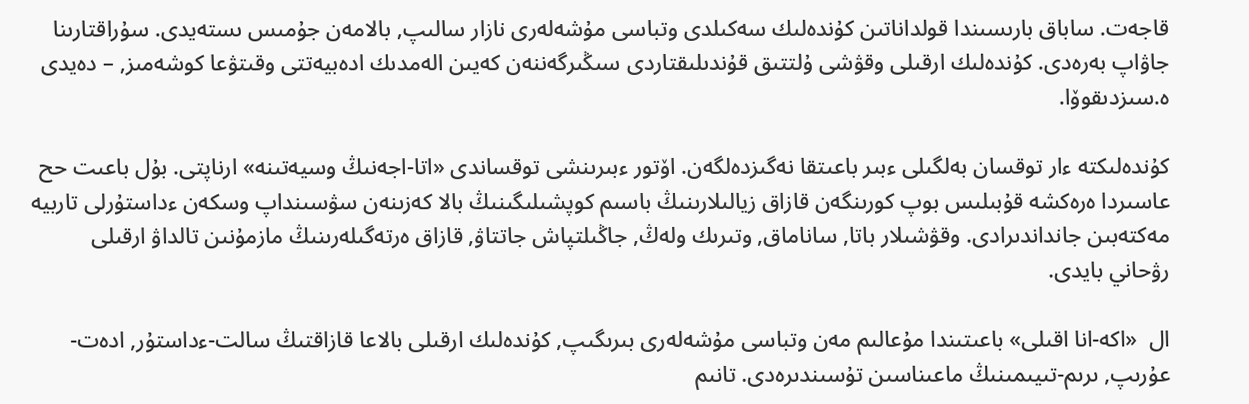قاجەت. ساباق بارىسىندا قولداناتىن كۇندەلىك سەكىلدى وتباسى مۇشەلەرى نازار سالىپ, بالامەن جۇمىس ىستەيدى. سۇراقتارىنا جاۋاپ بەرەدى. كۇندەلىك ارقىلى وقۋشى ۇلتتىق قۇندىلىقتاردى سىڭىرگەننەن كەيىن الەمدىك ادەبيەتتى وقىتۋعا كوشەمىز, – دەيدى ە.سىزدىقوۆا.

كۇندەلىكتە ءار توقسان بەلگىلى ءبىر باعىتقا نەگىزدەلگەن. اۆتور ءبىرىنشى توقساندى «اتا-اجەنىڭ وسيەتىنە» ارناپتى. بۇل باعىت حح عاسىردا ەرەكشە قۇبىلىس بوپ كورىنگەن قازاق زيالىلارىنىڭ باسىم كوپشىلىگىنىڭ بالا كەزىنەن سۋسىنداپ وسكەن ءداستۇرلى تاربيە مەكتەبىن جانداندىرادى. وقۋشىلار باتا, ساناماق, وتىرىك ولەڭ, جاڭىلتپاش جاتتاۋ, قازاق ەرتەگىلەرىنىڭ مازمۇنىن تالداۋ ارقىلى رۋحاني بايدى.

ال  «اكە-انا اقىلى» باعىتىندا مۇعالىم مەن وتباسى مۇشەلەرى بىرىگىپ, كۇندەلىك ارقىلى بالاعا قازاقتىڭ سالت-ءداستۇر, ادەت-عۇرىپ, ىرىم-تىيىمىنىڭ ماعىناسىن تۇسىندىرەدى. تانىم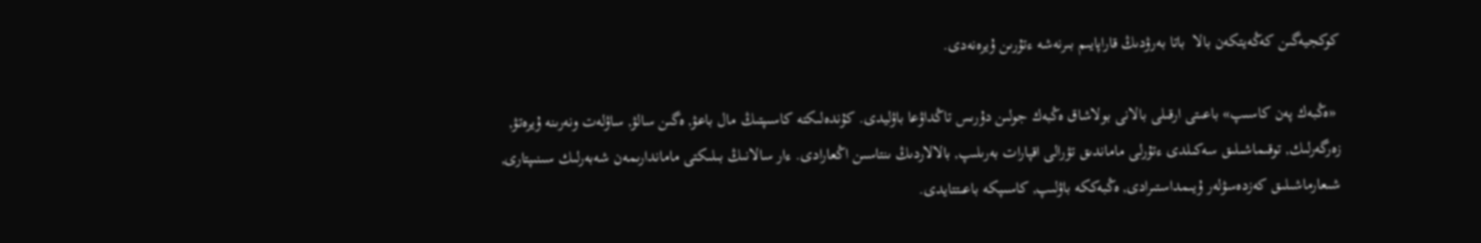كوكجيەگىن كەڭەيتكەن بالا  باتا بەرۋدىڭ قاراپايىم بىرنەشە ءتۇرىن ۇيرەنەدى.

 «ەڭبەك پەن كاسىپ» باعىتى ارقىلى بالانى بولاشاق ەڭبەك جولىن دۇرىس تاڭداۋعا باۋليدى. كۇندەلىكتە كاسىپتىڭ مال باعۋ, ەگىن سالۋ, ساۋلەت ونەرىنە ۇيرەتۋ, زەرگەرلىك, توقىماشىلىق سەكىلدى ءتۇرلى ماماندىق تۋرالى اقپارات بەرىلىپ, بالالاردىڭ ىنتاسىن اڭعارادى. ءار سالانىڭ بىلىكتى ماماندارىمەن شەبەرلىك سىنىپتارى, شىعارماشىلىق كەزدەسۋلەر ۇيىمداستىرادى, ەڭبەككە باۋلىپ, كاسىپكە باعىتتايدى.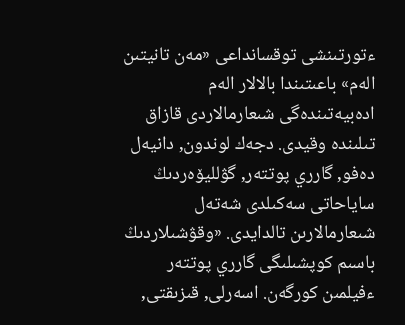ءتورتىنشى توقسانداعى «مەن تانيتىن الەم» باعىتىندا بالالار الەم ادەبيەتىندەگى شىعارمالاردى قازاق تىلىندە وقيدى. دجەك لوندون, دانيەل دەفو, گارري پوتتەر, گۋلليۆەردىڭ ساياحاتى سەكىلدى شەتەل شىعارمالارىن تالدايدى. «وقۋشىلاردىڭ باسىم كوپشىلىگى گارري پوتتەر ءفيلمىن كورگەن. اسەرلى, قىزىقتى,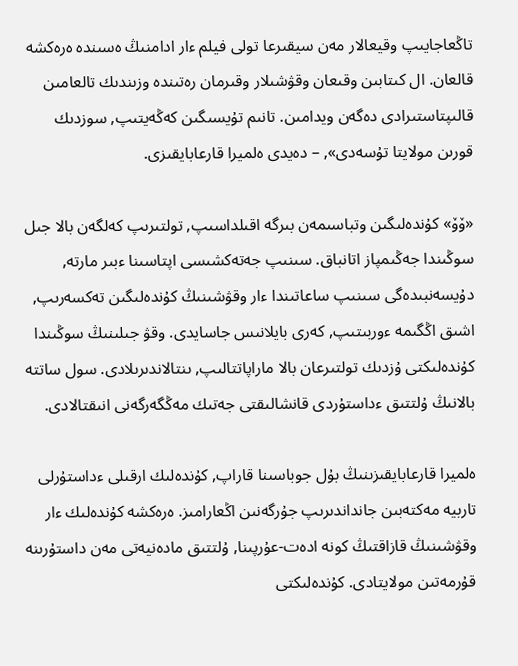تاڭعاجايىپ وقيعالار مەن سيقىرعا تولى فيلم ءار ادامنىڭ ەسىندە ەرەكشە قالعان. ال كىتابىن وقىعان وقۋشىلار وقىرمان رەتىندە وزىندىك تالعامىن قالىپتاستىرادى دەگەن ويدامىن. تانىم تۇيسىگىن كەڭەيتىپ, سوزدىك قورىن مولايتا تۇسەدى», – دەيدى ەلميرا قارعابايقىزى.

«ۆۆ» كۇندەلىگىن وتباسىمەن بىرگە اقىلداسىپ, تولتىرىپ كەلگەن بالا جىل سوڭىندا جەڭىمپاز اتانباق. سىنىپ جەتەكشىسى اپتاسىنا ءبىر مارتە, دۇيسەنبىدەگى سىنىپ ساعاتىندا ءار وقۋشىنىڭ كۇندەلىگىن تەكسەرىپ, اشىق اڭگىمە ءوربىتىپ, كەرى بايلانىس جاسايدى. وقۋ جىلىنىڭ سوڭىندا كۇندەلىكتى ۇزدىك تولتىرعان بالا ماراپاتتالىپ, ىنتالاندىرىلادى. سول ساتتە بالانىڭ ۇلتتىق ءداستۇردى قانشالىقتى جەتىك مەڭگەرگەنى انىقتالادى.

ەلميرا قارعابايقىزىنىڭ بۇل جوباسىنا قاراپ, كۇندەلىك ارقىلى ءداستۇرلى تاربيە مەكتەبىن جانداندىرىپ جۇرگەنىن اڭعارامىز. ەرەكشە كۇندەلىك ءار وقۋشىنىڭ قازاقتىڭ كونە ادەت-عۇرپىنا, ۇلتتىق مادەنيەتى مەن داستۇرىنە قۇرمەتىن مولايتادى. كۇندەلىكتى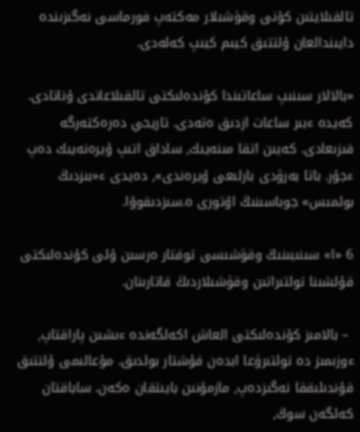تالقىلايتىن كۇنى وقۋشىلار مەكتەپ فورماسى نەگىزىندە دايىندالعان ۇلتتىق كيىم كيىپ كەلەدى.

«بالالار سىنىپ ساعاتىندا كۇندەلىكتى تالقىلاعاندى ۇناتادى. كەيدە ءبىر ساعات ازدىق ەتەدى. تاريحي دەرەكتەرگە قىزىعادى. كەيىن اتقا مىنەيىك, ساداق اتىپ ۇيرەنەيىك دەپ ءجۇر. باتا بەرۋدى بارلىعى ۇيرەندى», دەيدى ء«بىزدىڭ بولمىس» جوباسىنىڭ اۆتورى ە.سىزدىقوۆا.

6 «ا» سىنىبىنىڭ وقۋشىسى توقتار ەرسىن ۇلى كۇندەلىكتى قۇلشىنا تولتىراتىن وقۋشىلاردىڭ قاتارىنان.

 – بالامىز كۇندەلىكتى العاش اكەلگەندە ءىشىن پاراقتاپ, ءوزىمىز دە تولتىرۋعا ابدەن قۇشتار بولدىق. مۇعالىمى ۇلتتىق قۇندىلىققا نەگىزدەپ, مازمۇنىن بايىتقان ەكەن. ساباقتان كەلگەن سوڭ,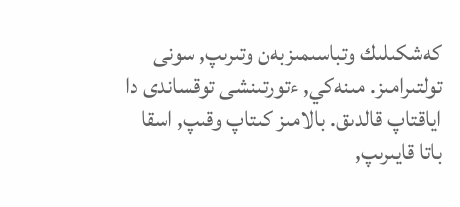كەشكىلىك وتباسىمىزبەن وتىرىپ, سونى تولتىرامىز. مىنەكي, ءتورتىنشى توقساندى دا اياقتاپ قالدىق. بالامىز كىتاپ وقىپ, اسقا باتا قايىرىپ,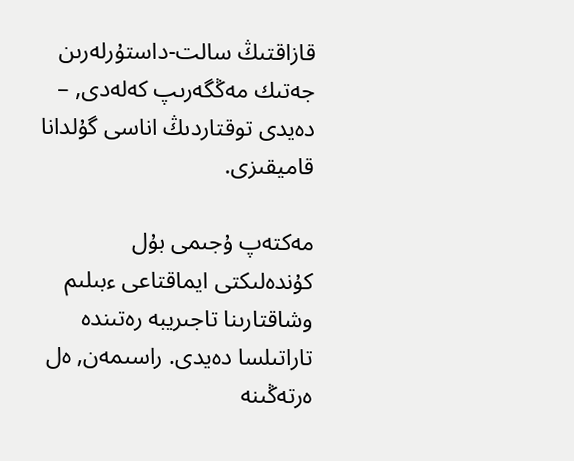قازاقتىڭ سالت-داستۇرلەرىن جەتىك مەڭگەرىپ كەلەدى, – دەيدى توقتاردىڭ اناسى گۇلدانا قاميقىزى.

مەكتەپ ۇجىمى بۇل كۇندەلىكتى ايماقتاعى ءبىلىم وشاقتارىنا تاجىريبە رەتىندە تاراتىلسا دەيدى. راسىمەن, ەل ەرتەڭىنە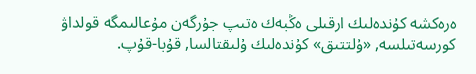ەرەكشە كۇندەلىك ارقىلى ەڭبەك ەتىپ جۇرگەن مۇعالىمگە قولداۋ كورسەتىلسە, «ۇلتتىق» كۇندەلىك ۇلىقتالسا, قۇبا-قۇپ.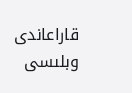قاراعاندى وبلىسى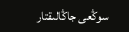سوڭعى جاڭالىقتار